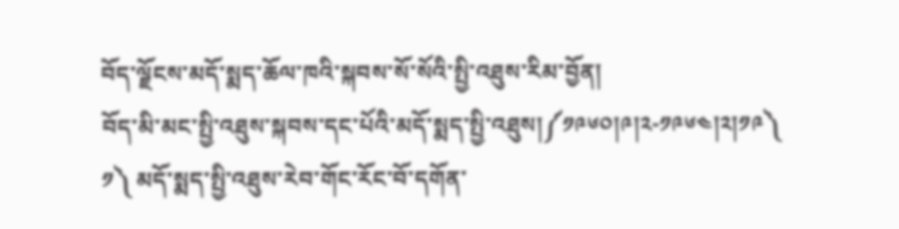བོད་ལྗོངས་མདོ་སྨད་ཆོལ་ཁའི་སྐབས་སོ་སོའི་སྤྱི་འཐུས་རིམ་བྱོན།
བོད་མི་མང་སྤྱི་འཐུས་སྐབས་དང་པོའི་མདོ་སྨད་སྤྱི་འཐུས།༼༡༩༦༠།༩།༢-༡༩༦༤།༢།༡༩༽
༡༽ མདོ་སྨད་སྤྱི་འཐུས་རེབ་གོང་རོང་བོ་དགོན་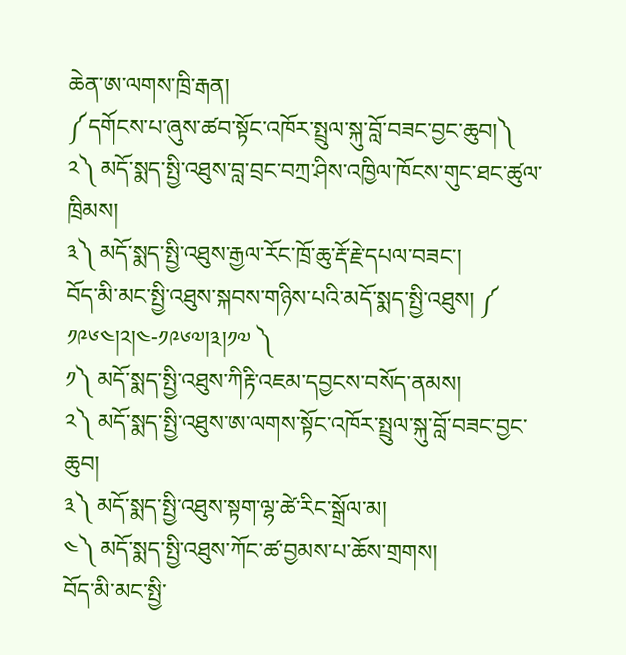ཆེན་ཨ་ལགས་ཁྲི་རྒན།
༼དགོངས་པ་ཞུས་ཚབ་སྟོང་འཁོར་སྤྲུལ་སྐུ་བློ་བཟང་བྱང་ཆུབ།༽
༢༽ མདོ་སྨད་སྤྱི་འཐུས་བླ་བྲང་བཀྲ་ཤིས་འཁྱིལ་ཁོངས་གུང་ཐང་ཚུལ་ཁྲིམས།
༣༽ མདོ་སྨད་སྤྱི་འཐུས་རྒྱལ་རོང་ཁྲོ་ཆུ་རྡོ་རྗེ་དཔལ་བཟང་།
བོད་མི་མང་སྤྱི་འཐུས་སྐབས་གཉིས་པའི་མདོ་སྨད་སྤྱི་འཐུས། ༼ ༡༩༦༤།༢།༤-༡༩༦༧།༣།༡༧ ༽
༡༽ མདོ་སྨད་སྤྱི་འཐུས་ཀིརྟི་འཇམ་དབྱངས་བསོད་ནམས།
༢༽ མདོ་སྨད་སྤྱི་འཐུས་ཨ་ལགས་སྟོང་འཁོར་སྤྲུལ་སྐུ་བློ་བཟང་བྱང་ཆུབ།
༣༽ མདོ་སྨད་སྤྱི་འཐུས་སྟག་ལྷ་ཚེ་རིང་སྒྲོལ་མ།
༤༽ མདོ་སྨད་སྤྱི་འཐུས་ཀོང་ཚ་བྱམས་པ་ཆོས་གྲགས།
བོད་མི་མང་སྤྱི་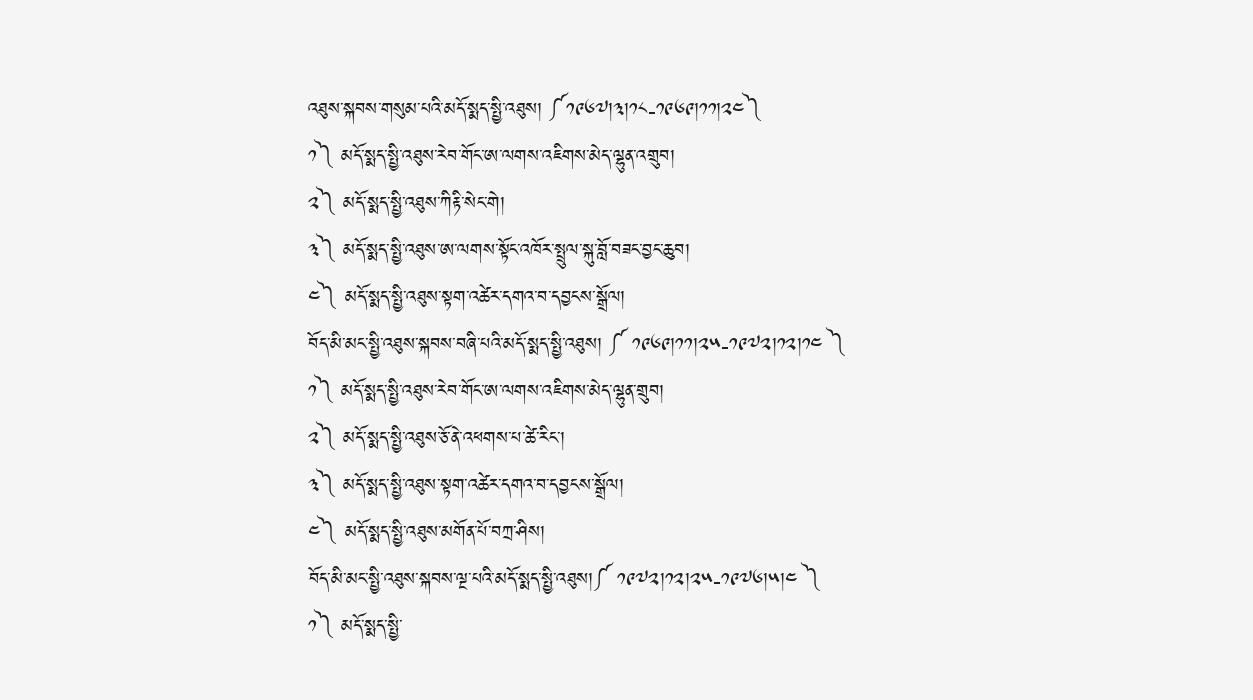འཐུས་སྐབས་གསུམ་པའི་མདོ་སྨད་སྤྱི་འཐུས། ༼༡༩༦༧།༣།༡༨-༡༩༦༩།༡༡།༢༤༽
༡༽ མདོ་སྨད་སྤྱི་འཐུས་རེབ་གོང་ཨ་ལགས་འཇིགས་མེད་ལྷུན་འགྲུབ།
༢༽ མདོ་སྨད་སྤྱི་འཐུས་ཀིརྟི་སེང་གེ།
༣༽ མདོ་སྨད་སྤྱི་འཐུས་ཨ་ལགས་སྟོང་འཁོར་སྤྲུལ་སྐུ་བློ་བཟང་བྱང་ཆུབ།
༤༽ མདོ་སྨད་སྤྱི་འཐུས་སྟག་འཚེར་དགའ་བ་དབྱངས་སྒྲོལ།
བོད་མི་མང་སྤྱི་འཐུས་སྐབས་བཞི་པའི་མདོ་སྨད་སྤྱི་འཐུས། ༼ ༡༩༦༩།༡༡།༢༥-༡༩༧༢།༡༢།༡༤ ༽
༡༽ མདོ་སྨད་སྤྱི་འཐུས་རེབ་གོང་ཨ་ལགས་འཇིགས་མེད་ལྷུན་གྲུབ།
༢༽ མདོ་སྨད་སྤྱི་འཐུས་ཅོ་ནེ་འཕགས་པ་ཚེ་རིང་།
༣༽ མདོ་སྨད་སྤྱི་འཐུས་སྟག་འཚེར་དགའ་བ་དབྱངས་སྒྲོལ།
༤༽ མདོ་སྨད་སྤྱི་འཐུས་མགོན་པོ་བཀྲ་ཤིས།
བོད་མི་མང་སྤྱི་འཐུས་སྐབས་ལྔ་པའི་མདོ་སྨད་སྤྱི་འཐུས།༼ ༡༩༧༢།༡༢།༢༥-༡༩༧༦།༥།༤ ༽
༡༽ མདོ་སྨད་སྤྱི་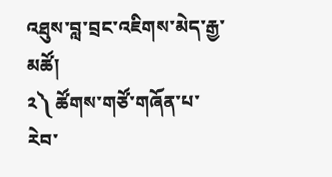འཐུས་བླ་བྲང་འཇིགས་མེད་རྒྱ་མཚོ།
༢༽ ཚོགས་གཙོ་གཞོན་པ་རེབ་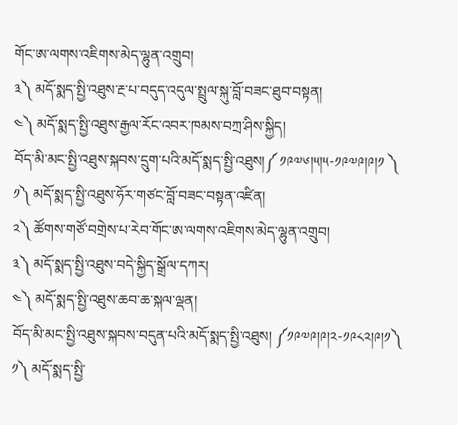གོང་ཨ་ལགས་འཇིགས་མེད་ལྷུན་འགྲུབ།
༣༽ མདོ་སྨད་སྤྱི་འཐུས་རྔ་པ་བདུད་འདུལ་སྤྲུལ་སྐུ་བློ་བཟང་ཐུབ་བསྟན།
༤༽ མདོ་སྨད་སྤྱི་འཐུས་རྒྱལ་རོང་འབར་ཁམས་བཀྲ་ཤིས་སྐྱིད།
བོད་མི་མང་སྤྱི་འཐུས་སྐབས་དྲུག་པའི་མདོ་སྨད་སྤྱི་འཐུས།༼ ༡༩༧༦།༥།༥-༡༩༧༩།༩།༡ ༽
༡༽ མདོ་སྨད་སྤྱི་འཐུས་ཧོར་གཙང་བློ་བཟང་བསྟན་འཛིན།
༢༽ ཚོགས་གཙོ་བགྲེས་པ་རེབ་གོང་ཨ་ལགས་འཇིགས་མེད་ལྷུན་འགྲུབ།
༣༽ མདོ་སྨད་སྤྱི་འཐུས་བདེ་སྐྱིད་སྒྲོལ་དཀར།
༤༽ མདོ་སྨད་སྤྱི་འཐུས་ཆབ་ཆ་སྐལ་ལྡན།
བོད་མི་མང་སྤྱི་འཐུས་སྐབས་བདུན་པའི་མདོ་སྨད་སྤྱི་འཐུས། ༼༡༩༧༩།༩།༢-༡༩༨༢།༩།༡༽
༡༽ མདོ་སྨད་སྤྱི་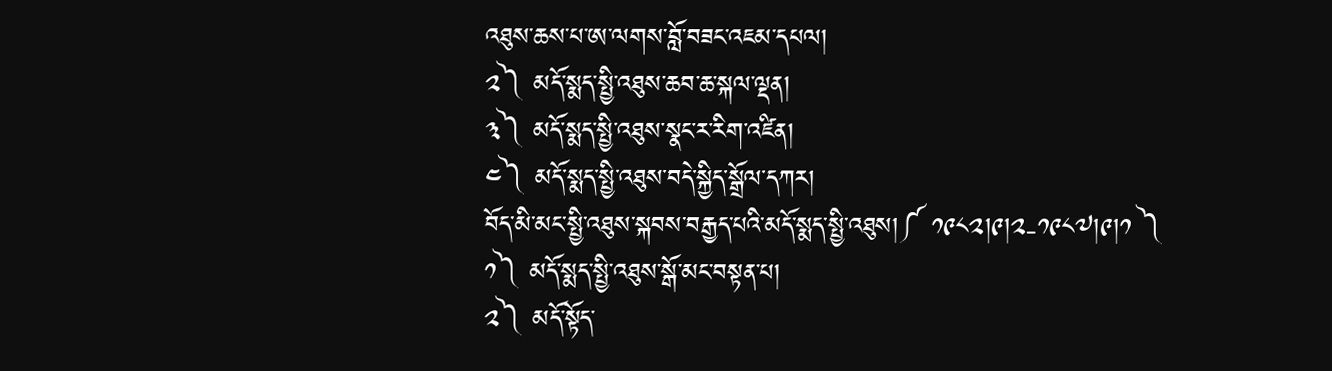འཐུས་ཆས་པ་ཨ་ལགས་བློ་བཟང་འཇམ་དཔལ།
༢༽ མདོ་སྨད་སྤྱི་འཐུས་ཆབ་ཆ་སྐལ་ལྡན།
༣༽ མདོ་སྨད་སྤྱི་འཐུས་སྣང་ར་རིག་འཛིན།
༤༽ མདོ་སྨད་སྤྱི་འཐུས་བདེ་སྐྱིད་སྒྲོལ་དཀར།
བོད་མི་མང་སྤྱི་འཐུས་སྐབས་བརྒྱད་པའི་མདོ་སྨད་སྤྱི་འཐུས།༼ ༡༩༨༢།༩།༢-༡༩༨༧།༩།༡ ༽
༡༽ མདོ་སྨད་སྤྱི་འཐུས་སྒོ་མང་བསྟན་པ།
༢༽ མདོ་སྟོད་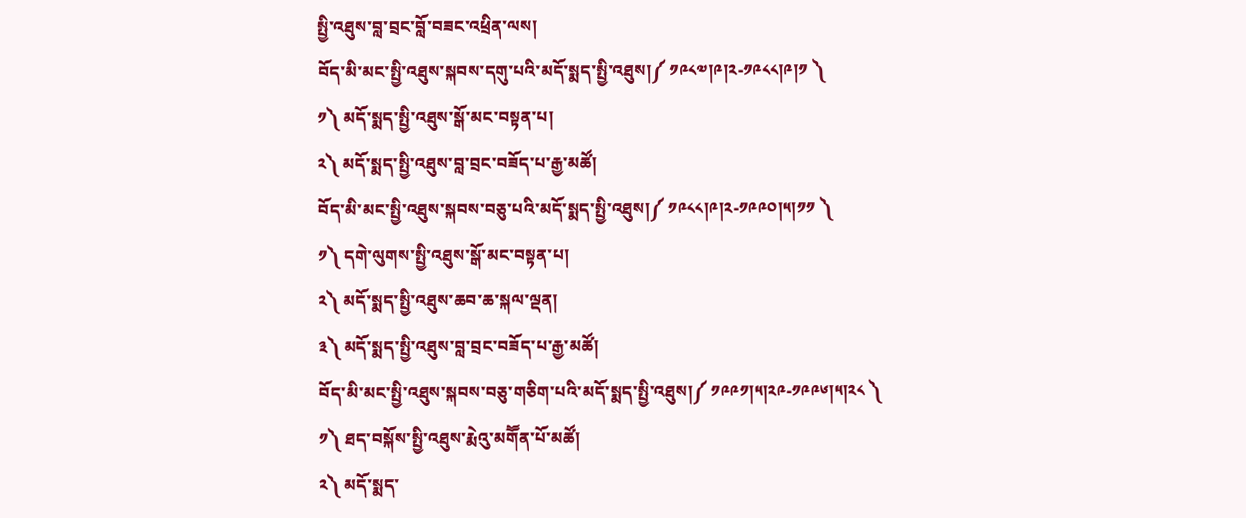སྤྱི་འཐུས་བླ་བྲང་བློ་བཟང་འཕྲིན་ལས།
བོད་མི་མང་སྤྱི་འཐུས་སྐབས་དགུ་པའི་མདོ་སྨད་སྤྱི་འཐུས།༼ ༡༩༨༧།༩།༢-༡༩༨༨།༩།༡ ༽
༡༽ མདོ་སྨད་སྤྱི་འཐུས་སྒོ་མང་བསྟན་པ།
༢༽ མདོ་སྨད་སྤྱི་འཐུས་བླ་བྲང་བཟོད་པ་རྒྱ་མཚོ།
བོད་མི་མང་སྤྱི་འཐུས་སྐབས་བཅུ་པའི་མདོ་སྨད་སྤྱི་འཐུས།༼ ༡༩༨༨།༩།༢-༡༩༩༠།༥།༡༡ ༽
༡༽ དགེ་ལུགས་སྤྱི་འཐུས་སྒོ་མང་བསྟན་པ།
༢༽ མདོ་སྨད་སྤྱི་འཐུས་ཆབ་ཆ་སྐལ་ལྡན།
༣༽ མདོ་སྨད་སྤྱི་འཐུས་བླ་བྲང་བཟོད་པ་རྒྱ་མཚོ།
བོད་མི་མང་སྤྱི་འཐུས་སྐབས་བཅུ་གཅིག་པའི་མདོ་སྨད་སྤྱི་འཐུས།༼ ༡༩༩༡།༥།༢༩-༡༩༩༦།༥།༢༨ ༽
༡༽ ཐད་བསྐོས་སྤྱི་འཐུས་རྨེའུ་མགཽན་པོ་མཚོ།
༢༽ མདོ་སྨད་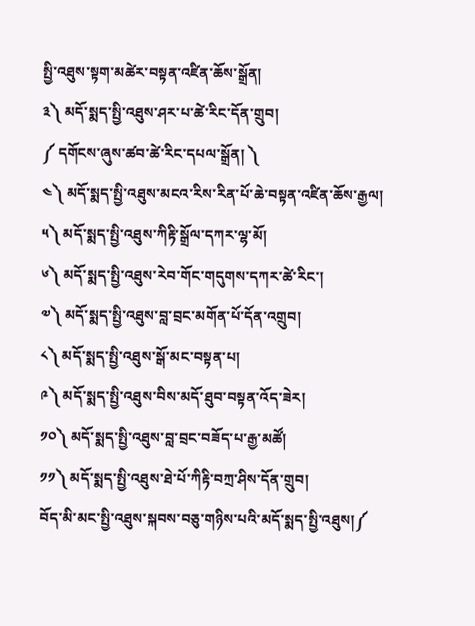སྤྱི་འཐུས་སྟག་མཚེར་བསྟན་འཛིན་ཆོས་སྒྲོན།
༣༽ མདོ་སྨད་སྤྱི་འཐུས་ཤར་པ་ཚེ་རིང་དོན་གྲུབ།
༼ དགོངས་ཞུས་ཚབ་ཚེ་རིང་དཔལ་སྒྲོན། ༽
༤༽ མདོ་སྨད་སྤྱི་འཐུས་མངའ་རིས་རིན་པོ་ཆེ་བསྟན་འཛིན་ཆོས་རྒྱལ།
༥༽ མདོ་སྨད་སྤྱི་འཐུས་ཀིརྟི་སྒྲོལ་དཀར་ལྷ་མོ།
༦༽ མདོ་སྨད་སྤྱི་འཐུས་རེབ་གོང་གདུགས་དཀར་ཚེ་རིང་།
༧༽ མདོ་སྨད་སྤྱི་འཐུས་བླ་བྲང་མགོན་པོ་དོན་འགྲུབ།
༨༽ མདོ་སྨད་སྤྱི་འཐུས་སྒོ་མང་བསྟན་པ།
༩༽ མདོ་སྨད་སྤྱི་འཐུས་བིས་མདོ་ཐུབ་བསྟན་འོད་ཟེར།
༡༠༽ མདོ་སྨད་སྤྱི་འཐུས་བླ་བྲང་བཟོད་པ་རྒྱ་མཚོ།
༡༡༽ མདོ་སྨད་སྤྱི་འཐུས་ཐེ་པོ་ཀིརྟི་བཀྲ་ཤིས་དོན་གྲུབ།
བོད་མི་མང་སྤྱི་འཐུས་སྐབས་བཅུ་གཉིས་པའི་མདོ་སྨད་སྤྱི་འཐུས།༼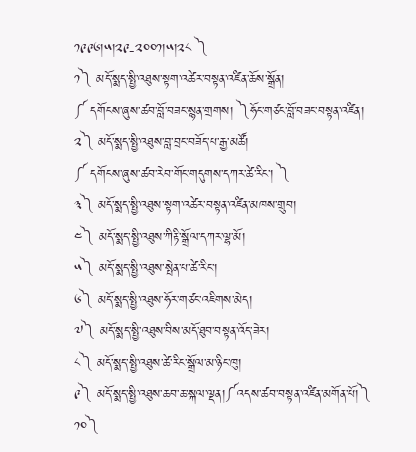༡༩༩༦།༥།༢༩-༢༠༠༡།༥།༢༨ ༽
༡༽ མདོ་སྨད་སྤྱི་འཐུས་སྟག་འཚེར་བསྟན་འཛིན་ཆོས་སྒྲོན།
༼ དགོངས་ཞུས་ཚབ་བློ་བཟང་སྙན་གྲགས། ༽ཧོང་གཙང་བློ་བཟང་བསྟན་འཛིན།
༢༽ མདོ་སྨད་སྤྱི་འཐུས་བླ་བྲང་བཟོད་པ་རྒྱ་མཚོ།
༼ དགོངས་ཞུས་ཚབ་རེབ་གོང་གདུགས་དཀར་ཚེ་རིང་། ༽
༣༽ མདོ་སྨད་སྤྱི་འཐུས་སྟག་འཚེར་བསྟན་འཛིན་མཁས་གྲུབ།
༤༽ མདོ་སྨད་སྤྱི་འཐུས་ཀིརྟི་སྒྲོལ་དཀར་ལྷ་མོ།
༥༽ མདོ་སྨད་སྤྱི་འཐུས་སྤེན་པ་ཚེ་རིང་།
༦༽ མདོ་སྨད་སྤྱི་འཐུས་ཧོར་གཙང་འཇིགས་མེད།
༧༽ མདོ་སྨད་སྤྱི་འཐུས་བིས་མདོ་ཐུབ་བསྟན་འོད་ཟེར།
༨༽ མདོ་སྨད་སྤྱི་འཐུས་ཚེ་རིང་སྒྲོལ་མ་ཉིང་ཁུ།
༩༽ མདོ་སྨད་སྤྱི་འཐུས་ཆབ་ཆ་སྐལ་ལྡན།༼འདས་ཚབ་བསྟན་འཛིན་མགོན་པོ།༽
༡༠༽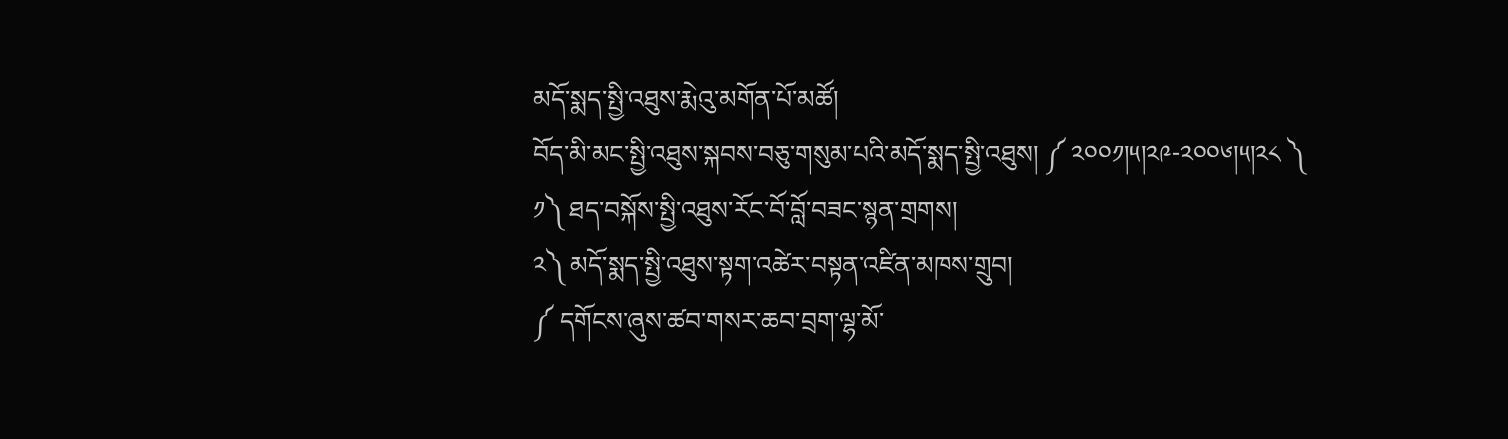མདོ་སྨད་སྤྱི་འཐུས་རྨེའུ་མགོན་པོ་མཚོ།
བོད་མི་མང་སྤྱི་འཐུས་སྐབས་བཅུ་གསུམ་པའི་མདོ་སྨད་སྤྱི་འཐུས། ༼ ༢༠༠༡།༥།༢༩-༢༠༠༦།༥།༢༨ ༽
༡༽ ཐད་བསྐོས་སྤྱི་འཐུས་རོང་བོ་བློ་བཟང་སྙན་གྲགས།
༢༽ མདོ་སྨད་སྤྱི་འཐུས་སྟག་འཚེར་བསྟན་འཛིན་མཁས་གྲུབ།
༼ དགོངས་ཞུས་ཚབ་གསར་ཆབ་བྲག་ལྷ་མོ་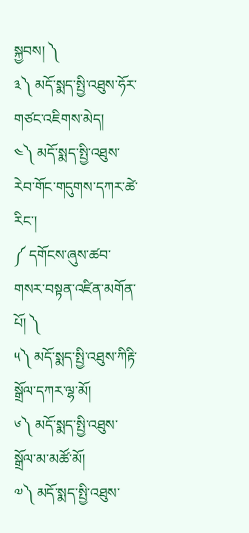སྐྱབས། ༽
༣༽ མདོ་སྨད་སྤྱི་འཐུས་ཧོར་གཙང་འཇིགས་མེད།
༤༽ མདོ་སྨད་སྤྱི་འཐུས་རེབ་གོང་གདུགས་དཀར་ཚེ་རིང་།
༼ དགོངས་ཞུས་ཚབ་གསར་བསྟན་འཛིན་མགོན་པོ། ༽
༥༽ མདོ་སྨད་སྤྱི་འཐུས་ཀིརྟི་སྒྲོལ་དཀར་ལྷ་མོ།
༦༽ མདོ་སྨད་སྤྱི་འཐུས་སྒྲོལ་མ་མཚོ་མོ།
༧༽ མདོ་སྨད་སྤྱི་འཐུས་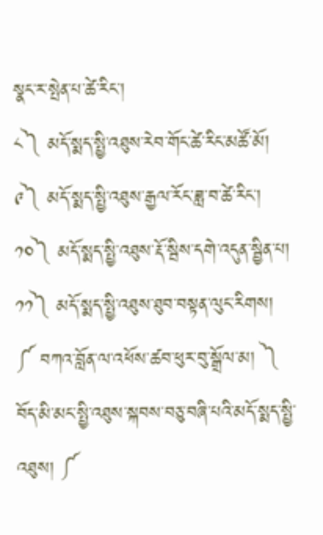སྣང་ར་སྤེན་པ་ཚེ་རིང་།
༨༽ མདོ་སྨད་སྤྱི་འཐུས་རེབ་གོང་ཚེ་རིང་མཚོ་མོ།
༩༽ མདོ་སྨད་སྤྱི་འཐུས་རྒྱལ་རོང་ཟླ་བ་ཚེ་རིང་།
༡༠༽ མདོ་སྨད་སྤྱི་འཐུས་རྡོ་སྦིས་དགེ་འདུན་སྦྱིན་པ།
༡༡༽ མདོ་སྨད་སྤྱི་འཐུས་ཐུབ་བསྟན་ལུང་རིགས།
༼ བཀའ་བློན་ལ་འཕོས་ཚབ་ཕུར་བུ་སྒྲོལ་མ། ༽
བོད་མི་མང་སྤྱི་འཐུས་སྐབས་བཅུ་བཞི་པའི་མདོ་སྨད་སྤྱི་འཐུས། ༼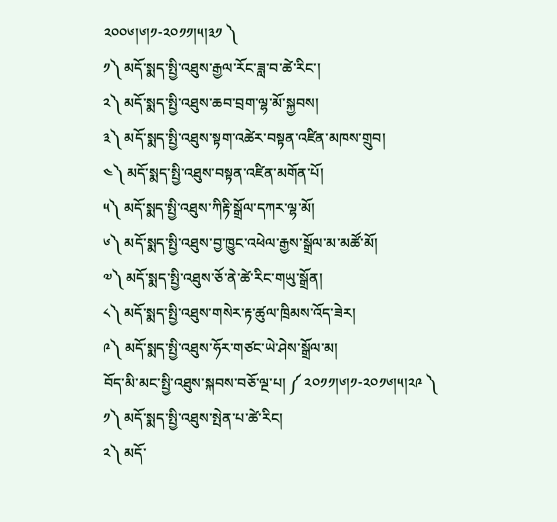༢༠༠༦།༦།༡-༢༠༡༡།༥།༣༡ ༽
༡༽ མདོ་སྨད་སྤྱི་འཐུས་རྒྱལ་རོང་ཟླ་བ་ཚེ་རིང་།
༢༽ མདོ་སྨད་སྤྱི་འཐུས་ཆབ་བྲག་ལྷ་མོ་སྐྱབས།
༣༽ མདོ་སྨད་སྤྱི་འཐུས་སྟག་འཚེར་བསྟན་འཛིན་མཁས་གྲུབ།
༤༽ མདོ་སྨད་སྤྱི་འཐུས་བསྟན་འཛིན་མགོན་པོ།
༥༽ མདོ་སྨད་སྤྱི་འཐུས་ཀིརྟི་སྒྲོལ་དཀར་ལྷ་མོ།
༦༽ མདོ་སྨད་སྤྱི་འཐུས་བྱ་ཁྱུང་འཕེལ་རྒྱས་སྒྲོལ་མ་མཚོ་མོ།
༧༽ མདོ་སྨད་སྤྱི་འཐུས་ཅོ་ནེ་ཚེ་རིང་གཡུ་སྒྲོན།
༨༽ མདོ་སྨད་སྤྱི་འཐུས་གསེར་རྟ་ཚུལ་ཁྲིམས་འོད་ཟེར།
༩༽ མདོ་སྨད་སྤྱི་འཐུས་ཧོར་གཙང་ཡེ་ཤེས་སྒྲོལ་མ།
བོད་མི་མང་སྤྱི་འཐུས་སྐབས་བཅོ་ལྔ་པ། ༼ ༢༠༡༡།༦།༡-༢༠༡༦།༥།༢༩ ༽
༡༽ མདོ་སྨད་སྤྱི་འཐུས་སྤེན་པ་ཚེ་རིང།
༢༽ མདོ་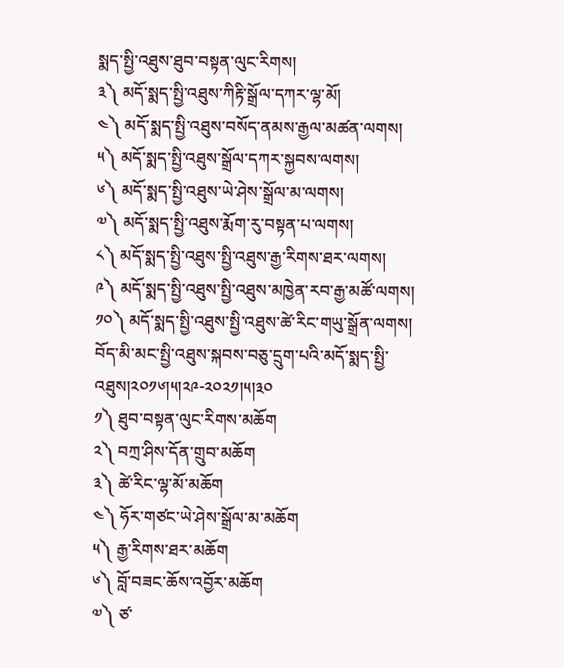སྨད་སྤྱི་འཐུས་ཐུབ་བསྟན་ལུང་རིགས།
༣༽ མདོ་སྨད་སྤྱི་འཐུས་ཀིརྟི་སྒྲོལ་དཀར་ལྷ་མོ།
༤༽ མདོ་སྨད་སྤྱི་འཐུས་བསོད་ནམས་རྒྱལ་མཚན་ལགས།
༥༽ མདོ་སྨད་སྤྱི་འཐུས་སྒྲོལ་དཀར་སྐྱབས་ལགས།
༦༽ མདོ་སྨད་སྤྱི་འཐུས་ཡེ་ཤེས་སྒྲོལ་མ་ལགས།
༧༽ མདོ་སྨད་སྤྱི་འཐུས་རྨོག་རུ་བསྟན་པ་ལགས།
༨༽ མདོ་སྨད་སྤྱི་འཐུས་སྤྱི་འཐུས་རྒྱ་རིགས་ཐར་ལགས།
༩༽ མདོ་སྨད་སྤྱི་འཐུས་སྤྱི་འཐུས་མཁྱེན་རབ་རྒྱ་མཚོ་ལགས།
༡༠༽ མདོ་སྨད་སྤྱི་འཐུས་སྤྱི་འཐུས་ཚེ་རིང་གཡུ་སྒྲོན་ལགས།
བོད་མི་མང་སྤྱི་འཐུས་སྐབས་བཅུ་དྲུག་པའི་མདོ་སྨད་སྤྱི་འཐུས།༢༠༡༦།༥།༢༩-༢༠༢༡།༥།༣༠
༡༽ ཐུབ་བསྟན་ལུང་རིགས་མཆོག
༢༽ བཀྲ་ཤིས་དོན་གྲུབ་མཆོག
༣༽ ཚེ་རིང་ལྷ་མོ་མཆོག
༤༽ ཧོར་གཙང་ཡེ་ཤེས་སྒྲོལ་མ་མཆོག
༥༽ རྒྱ་རིགས་ཐར་མཆོག
༦༽ བློ་བཟང་ཆོས་འབྱོར་མཆོག
༧༽ ཙ་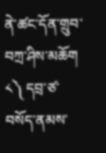ནེ་ཚང་དོན་གྲུབ་བཀྲ་ཤིས་མཆོག
༨༽ དབྲ་ཙ་བསོད་ནམས་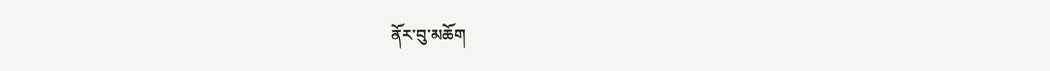ནོར་བུ་མཆོག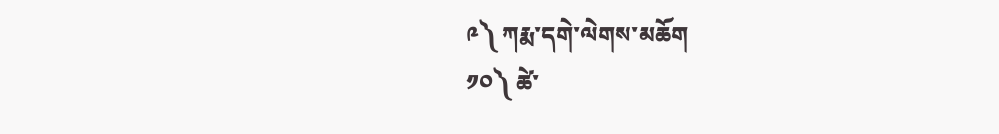༩༽ ཀརྨ་དགེ་ལེགས་མཆོག
༡༠༽ ཚེ་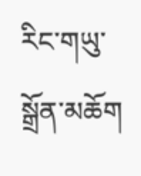རིང་གཡུ་སྒྲོན་མཆོག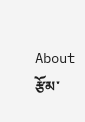About རྩོམ་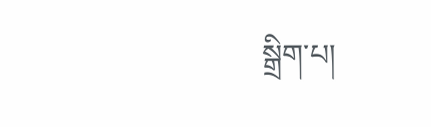སྒྲིག་པ།